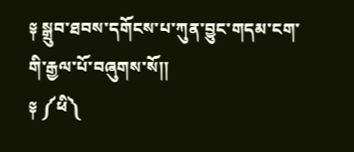༈ སྒྲུབ་ཐབས་དགོངས་པ་ཀུན་བྱུང་གདམ་ངག་གི་རྒྱལ་པོ་བཞུགས་སོ།།
༈ ༼ཕི༽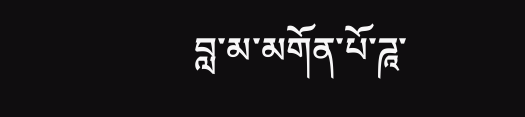བླ་མ་མགོན་པོ་ཌཱ་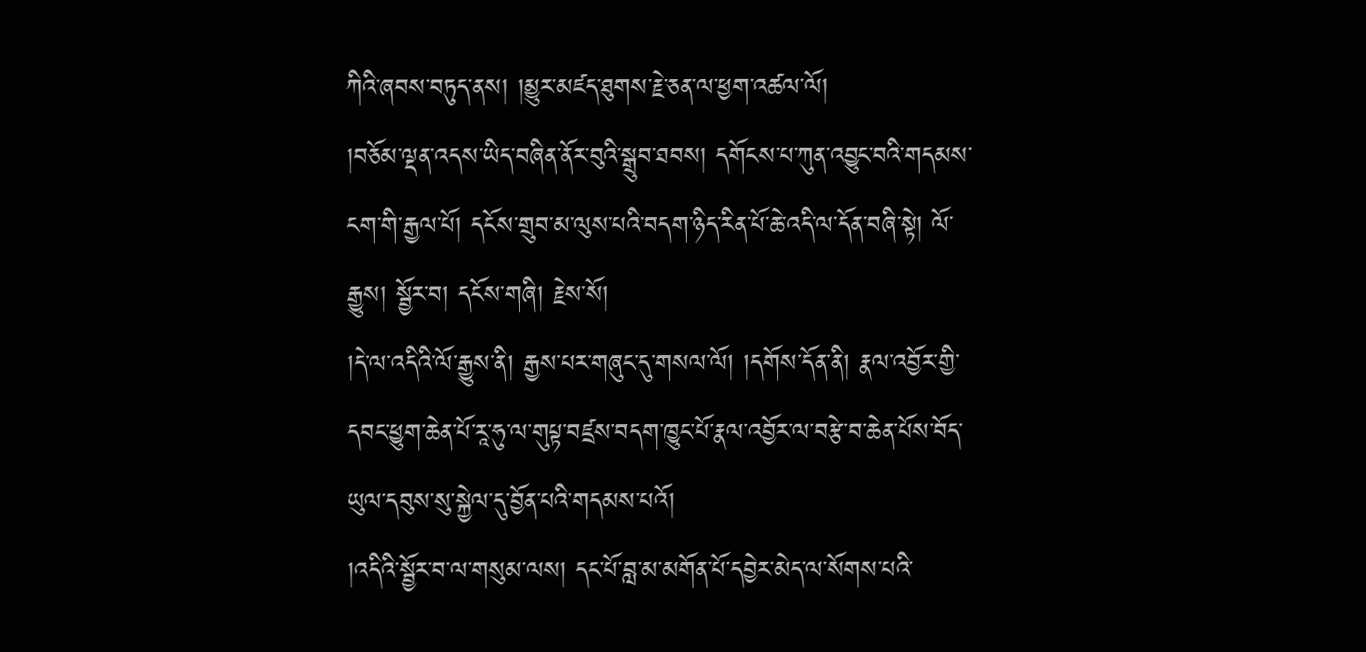ཀིའི་ཞབས་བཏུད་ནས། །མྱུར་མཛད་ཐུགས་རྗེ་ཅན་ལ་ཕྱག་འཚལ་ལོ།
།བཅོམ་ལྡན་འདས་ཡིད་བཞིན་ནོར་བུའི་སྒྲུབ་ཐབས། དགོངས་པ་ཀུན་འབྱུང་བའི་གདམས་ངག་གི་རྒྱལ་པོ། དངོས་གྲུབ་མ་ལུས་པའི་བདག་ཉིད་རིན་པོ་ཆེ་འདི་ལ་དོན་བཞི་སྟེ། ལོ་རྒྱུས། སྦྱོར་བ། དངོས་གཞི། རྗེས་སོ།
།དེ་ལ་འདིའི་ལོ་རྒྱུས་ནི། རྒྱས་པར་གཞུང་དུ་གསལ་ལོ། །དགོས་དོན་ནི། རྣལ་འབྱོར་གྱི་དབང་ཕྱུག་ཆེན་པོ་རཱ་ཧུ་ལ་གུཔྟ་བཛྲས་བདག་ཁྱུང་པོ་རྣལ་འབྱོར་ལ་བརྩེ་བ་ཆེན་པོས་བོད་ཡུལ་དབུས་སུ་སྐྱེལ་དུ་བྱོན་པའི་གདམས་པའོ།
།འདིའི་སྦྱོར་བ་ལ་གསུམ་ལས། དང་པོ་བླ་མ་མགོན་པོ་དབྱེར་མེད་ལ་སོགས་པའི་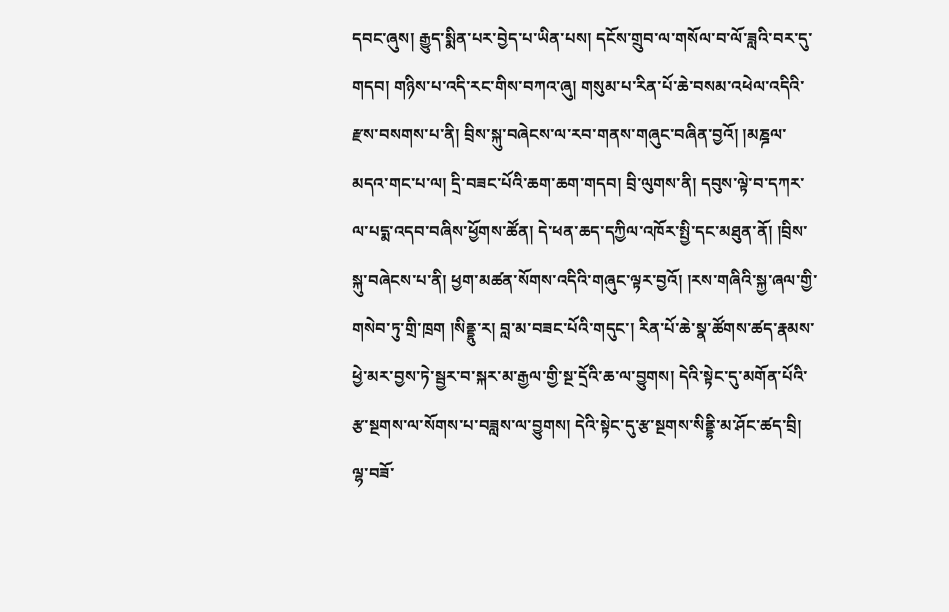དབང་ཞུས། རྒྱུད་སྨིན་པར་བྱེད་པ་ཡིན་པས། དངོས་གྲུབ་ལ་གསོལ་བ་ལོ་ཟླའི་བར་དུ་གདབ། གཉིས་པ་འདི་རང་གིས་བཀའ་ཞུ། གསུམ་པ་རིན་པོ་ཆེ་བསམ་འཕེལ་འདིའི་རྫས་བསགས་པ་ནི། བྲིས་སྐུ་བཞེངས་ལ་རབ་གནས་གཞུང་བཞིན་བྱའོ། །མཎྜལ་མདའ་གང་པ་ལ། དྲི་བཟང་པོའི་ཆག་ཆག་གདབ། བྲི་ལུགས་ནི། དབུས་ལྟེ་བ་དཀར་ལ་པདྨ་འདབ་བཞིས་ཕྱོགས་ཚོན། དེ་ཕན་ཆད་དཀྱིལ་འཁོར་སྤྱི་དང་མཐུན་ནོ། །བྲིས་སྐུ་བཞེངས་པ་ནི། ཕྱག་མཚན་སོགས་འདིའི་གཞུང་ལྟར་བྱའོ། །རས་གཞིའི་སྐྱ་ཞལ་གྱི་གསེབ་ཏུ་གྲི་ཁྲག །སིནྡྷུ་ར། བླ་མ་བཟང་པོའི་གདུང་། རིན་པོ་ཆེ་སྣ་ཚོགས་ཚད་རྣམས་ཕྱེ་མར་བྱས་ཏེ་སྦྱར་བ་སྐར་མ་རྒྱལ་གྱི་སྔ་དྲོའི་ཆ་ལ་བྱུགས། དེའི་སྟེང་དུ་མགོན་པོའི་རྩ་སྔགས་ལ་སོགས་པ་བཟླས་ལ་བྱུགས། དེའི་སྟེང་དུ་རྩ་སྔགས་སིནྡྷི་མ་ཤོང་ཚད་བྲི། ལྷ་བཟོ་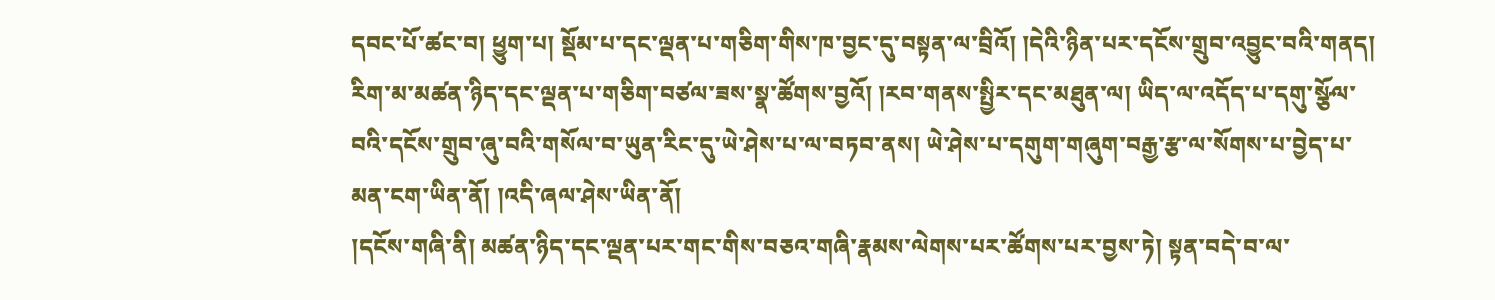དབང་པོ་ཚང་བ། ཕྱུག་པ། སྡོམ་པ་དང་ལྡན་པ་གཅིག་གིས་ཁ་བྱང་དུ་བསྟན་ལ་བྲིའོ། །དེའི་ཉིན་པར་དངོས་གྲུབ་འབྱུང་བའི་གནད། རིག་མ་མཚན་ཉིད་དང་ལྡན་པ་གཅིག་བཙལ་ཟས་སྣ་ཚོགས་བྱའོ། །རབ་གནས་སྤྱིར་དང་མཐུན་ལ། ཡིད་ལ་འདོད་པ་དགུ་སྩོལ་བའི་དངོས་གྲུབ་ཞུ་བའི་གསོལ་བ་ཡུན་རིང་དུ་ཡེ་ཤེས་པ་ལ་བཏབ་ནས། ཡེ་ཤེས་པ་དགུག་གཞུག་བརྒྱ་རྩ་ལ་སོགས་པ་བྱེད་པ་མན་ངག་ཡིན་ནོ། །འདི་ཞལ་ཤེས་ཡིན་ནོ།
།དངོས་གཞི་ནི། མཚན་ཉིད་དང་ལྡན་པར་གང་གིས་བཅའ་གཞི་རྣམས་ལེགས་པར་ཚོགས་པར་བྱས་ཏེ། སྟན་བདེ་བ་ལ་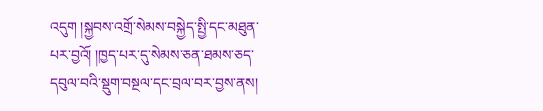འདུག །སྐྱབས་འགྲོ་སེམས་བསྐྱེད་སྤྱི་དང་མཐུན་པར་བྱའོ། །ཁྱད་པར་དུ་སེམས་ཅན་ཐམས་ཅད་དབུལ་བའི་སྡུག་བསྔལ་དང་བྲལ་བར་བྱས་ནས།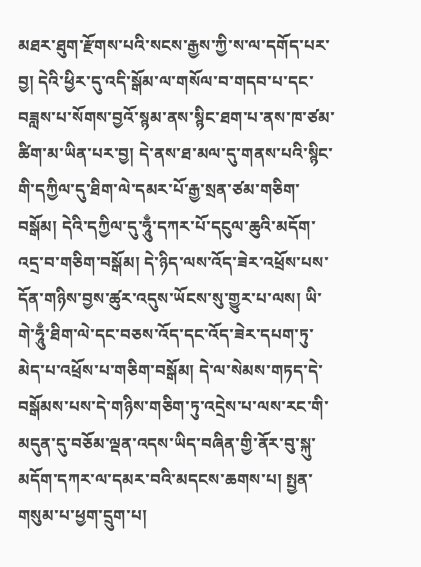མཐར་ཐུག་རྫོགས་པའི་སངས་རྒྱས་ཀྱི་ས་ལ་དགོད་པར་བྱ། དེའི་ཕྱིར་དུ་འདི་སྒོམ་ལ་གསོལ་བ་གདབ་པ་དང་བཟླས་པ་སོགས་བྱའོ་སྙམ་ནས་སྙིང་ཐག་པ་ནས་ཁ་ཙམ་ཚིག་མ་ཡིན་པར་བྱ། དེ་ནས་ཐ་མལ་དུ་གནས་པའི་སྙིང་གི་དཀྱིལ་དུ་ཐིག་ལེ་དམར་པོ་རྒྱ་སྲན་ཙམ་གཅིག་བསྒོམ། དེའི་དཀྱིལ་དུ་ཧཱུྃ་དཀར་པོ་དངུལ་ཆུའི་མདོག་འདྲ་བ་གཅིག་བསྒོམ། དེ་ཉིད་ལས་འོད་ཟེར་འཕྲོས་པས་དོན་གཉིས་བྱས་ཚུར་འདུས་ཡོངས་སུ་གྱུར་པ་ལས། ཡི་གེ་ཧཱུྃ་ཐིག་ལེ་དང་བཅས་འོད་དང་འོད་ཟེར་དཔག་ཏུ་མེད་པ་འཕྲོས་པ་གཅིག་བསྒོམ། དེ་ལ་སེམས་གཏད་དེ་བསྒོམས་པས་དེ་གཉིས་གཅིག་ཏུ་འདྲེས་པ་ལས་རང་གི་མདུན་དུ་བཅོམ་ལྡན་འདས་ཡིད་བཞིན་གྱི་ནོར་བུ་སྐུ་མདོག་དཀར་ལ་དམར་བའི་མདངས་ཆགས་པ། སྤྱན་གསུམ་པ་ཕྱག་དྲུག་པ།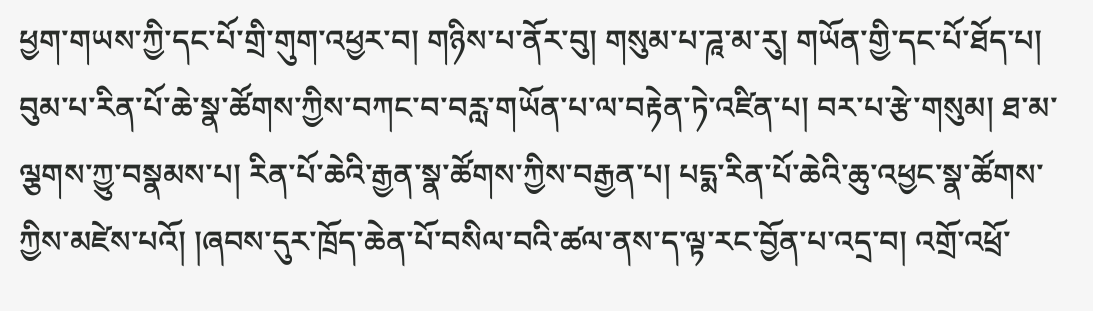ཕྱག་གཡས་ཀྱི་དང་པོ་གྲི་གུག་འཕྱར་བ། གཉིས་པ་ནོར་བུ། གསུམ་པ་ཌཱ་མ་རུ། གཡོན་གྱི་དང་པོ་ཐོད་པ། བུམ་པ་རིན་པོ་ཆེ་སྣ་ཚོགས་ཀྱིས་བཀང་བ་བརླ་གཡོན་པ་ལ་བརྟེན་ཏེ་འཛིན་པ། བར་པ་རྩེ་གསུམ། ཐ་མ་ལྕགས་ཀྱུ་བསྣམས་པ། རིན་པོ་ཆེའི་རྒྱན་སྣ་ཚོགས་ཀྱིས་བརྒྱན་པ། པདྨ་རིན་པོ་ཆེའི་ཆུ་འཕྱང་སྣ་ཚོགས་ཀྱིས་མཛེས་པའོ། །ཞབས་དུར་ཁྲོད་ཆེན་པོ་བསིལ་བའི་ཚལ་ནས་ད་ལྟ་རང་བྱོན་པ་འདྲ་བ། འགྲོ་འཕྲོ་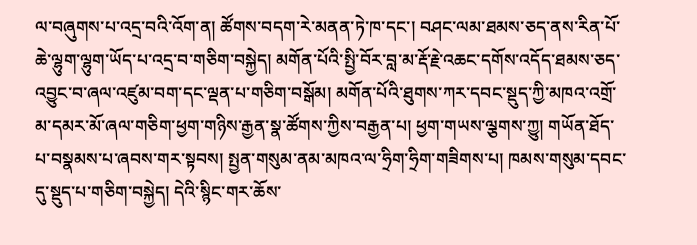ལ་བཞུགས་པ་འདྲ་བའི་འོག་ན། ཚོགས་བདག་རེ་མནན་ཏེ་ཁ་དང་། བཤང་ལམ་ཐམས་ཅད་ནས་རིན་པོ་ཆེ་ལྷུག་ལྷུག་ཡོད་པ་འདྲ་བ་གཅིག་བསྐྱེད། མགོན་པོའི་སྤྱི་བོར་བླ་མ་རྡོ་རྗེ་འཆང་དགོས་འདོད་ཐམས་ཅད་འབྱུང་བ་ཞལ་འཛུམ་བག་དང་ལྡན་པ་གཅིག་བསྒོམ། མགོན་པོའི་ཐུགས་ཀར་དབང་སྡུད་ཀྱི་མཁའ་འགྲོ་མ་དམར་མོ་ཞལ་གཅིག་ཕྱག་གཉིས་རྒྱན་སྣ་ཚོགས་ཀྱིས་བརྒྱན་པ། ཕྱག་གཡས་ལྕགས་ཀྱུ། གཡོན་ཐོད་པ་བསྣམས་པ་ཞབས་གར་སྟབས། སྤྱན་གསུམ་ནམ་མཁའ་ལ་ཧྲིག་ཧྲིག་གཟིགས་པ། ཁམས་གསུམ་དབང་དུ་སྡུད་པ་གཅིག་བསྐྱེད། དེའི་སྙིང་གར་ཆོས་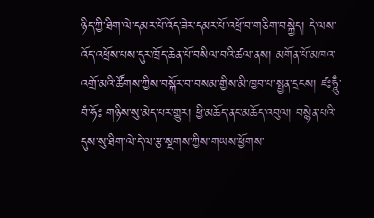ཉིད་ཀྱི་ཐིག་ལེ་དམར་པོ་འོད་ཟེར་དམར་པོ་འཕྲོ་བ་གཅིག་བསྐྱེད། དེ་ལས་འོད་འཕྲོས་པས་དུར་ཁྲོད་ཆེན་པོ་བསིལ་བའི་ཚལ་ནས། མགོན་པོ་མཁའ་འགྲོ་མའི་ཚོགས་ཀྱིས་བསྐོར་བ་བསམ་གྱིས་མི་ཁྱབ་པ་སྤྱན་དྲངས། ཛཿཧཱུྃ་བཾ་ཧོཿ གཉིས་སུ་མེད་པར་གྱུར། ཕྱི་མཆོད་ནང་མཆོད་འབུལ། བསྙེན་པའི་དུས་སུ་ཐིག་ལེ་དེ་ལ་རྩ་སྔགས་ཀྱིས་གཡས་ཕྱོགས་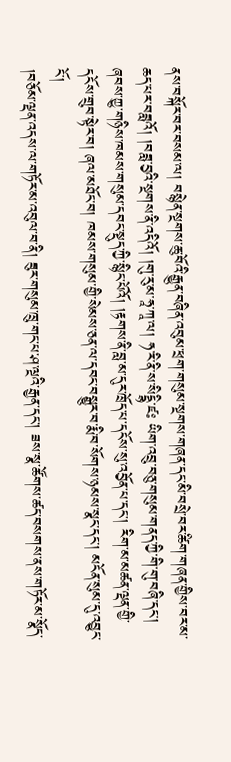ནས་བསྐོར་བར་བསམ་ལ། བསྙེན་སྔགས་ཆུ་བོའི་རྒྱུན་བཞིན་འབུམ་ཕྲག་གསུམ་སྔགས་གཞན་དང་མི་བསྲེ་བར་ཚིག་གཞན་གྱིས་བར་མ་ཆད་པར་བཟླའོ། །བཟླ་བྱའི་སྔགས་ནི་འདིའོ། །གུ་རུ་མ་ཧཱ་ཀཱ་ལ། ཧ་རི་ནི་ས་སིདྡྷི་ཛཿ ཡིག་འབྲུ་བཅུ་གསུམ་གནད་ཀྱི་གི་གུ་བཞི་དང་། ཞབས་ཀྱུ་གཉིས་ཁམས་གསུམ་དབང་སྡུད་ཀྱི་སྙིང་པོའོ། །རྟགས་ནི་བླ་མ་དུར་ཁྲོད་པ་དངོས་སུ་འབྱོན་པ་དང་། རིག་མ་མཚན་ལྡན་གྱི་དངོས་གྲུབ་སྟེར་བ། ཞལ་མཐོང་བ། ཁམས་གསུམ་གྱི་སེམས་ཅན་ལ་དབང་བསྒྱུར་བ་རྨི་བ་སོགས་ཉམས་སྣང་དང་། མངོན་སུམ་དུ་འབྱུང་ངོ་།
།བཅོམ་ལྡན་འདས་ལ་གཏོར་མ་འབུལ་བ་ནི། ཟུར་གསུམ་ཁྲུ་གང་པ་ཤ་ལྔའི་རྒྱན་དང་། ཟས་སྣ་ཚོགས་ཚད་བསགས་ནས་གཏོར་མ་སྣོད་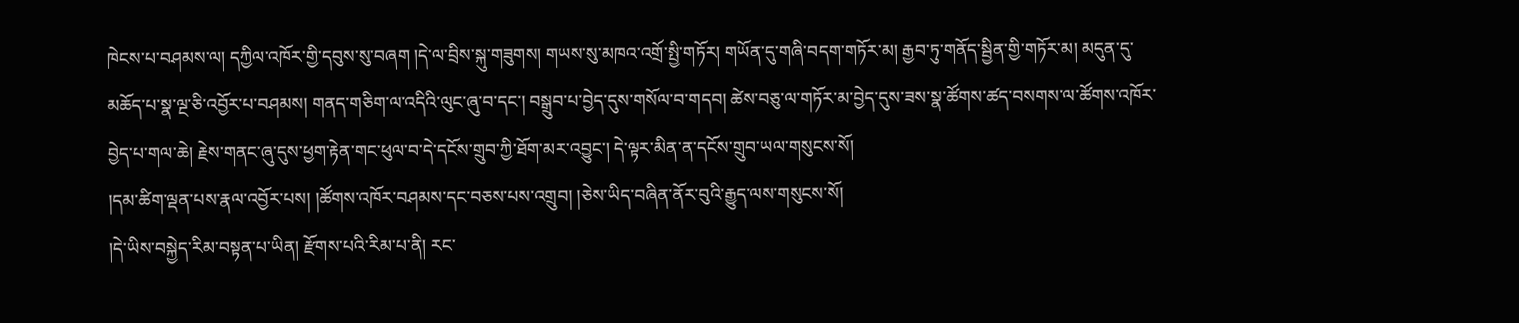ཁེངས་པ་བཤམས་ལ། དཀྱིལ་འཁོར་གྱི་དབུས་སུ་བཞག །དེ་ལ་བྲིས་སྐུ་གཟུགས། གཡས་སུ་མཁའ་འགྲོ་སྤྱི་གཏོར། གཡོན་དུ་གཞི་བདག་གཏོར་མ། རྒྱབ་ཏུ་གནོད་སྦྱིན་གྱི་གཏོར་མ། མདུན་དུ་མཆོད་པ་སྣ་ལྔ་ཅི་འབྱོར་པ་བཤམས། གནད་གཅིག་ལ་འདིའི་ལུང་ཞུ་བ་དང་། བསྒྲུབ་པ་བྱེད་དུས་གསོལ་བ་གདབ། ཚེས་བཅུ་ལ་གཏོར་མ་བྱེད་དུས་ཟས་སྣ་ཚོགས་ཚད་བསགས་ལ་ཚོགས་འཁོར་བྱེད་པ་གལ་ཆེ། རྗེས་གནང་ཞུ་དུས་ཕྱག་རྟེན་གང་ཕུལ་བ་དེ་དངོས་གྲུབ་ཀྱི་ཐོག་མར་འབྱུང་། དེ་ལྟར་མིན་ན་དངོས་གྲུབ་ཡལ་གསུངས་སོ།
།དམ་ཚིག་ལྡན་པས་རྣལ་འབྱོར་པས། །ཚོགས་འཁོར་བཤམས་དང་བཅས་པས་འགྲུབ། །ཅེས་ཡིད་བཞིན་ནོར་བུའི་རྒྱུད་ལས་གསུངས་སོ།
།དེ་ཡིས་བསྐྱེད་རིམ་བསྟན་པ་ཡིན། རྫོགས་པའི་རིམ་པ་ནི། རང་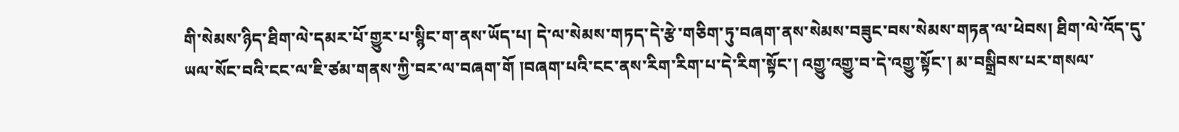གི་སེམས་ཉིད་ཐིག་ལེ་དམར་པོ་གྱུར་པ་སྙིང་ག་ནས་ཡོད་པ། དེ་ལ་སེམས་གཏད་དེ་རྩེ་གཅིག་ཏུ་བཞག་ནས་སེམས་བཟུང་བས་སེམས་གཏན་ལ་ཕེབས། ཐིག་ལེ་འོད་དུ་ཡལ་སོང་བའི་ངང་ལ་ཇི་ཙམ་གནས་ཀྱི་བར་ལ་བཞག་གོ །བཞག་པའི་ངང་ནས་རིག་རིག་པ་དེ་རིག་སྟོང་། འགྱུ་འགྱུ་བ་དེ་འགྱུ་སྟོང་། མ་བསྒྲིབས་པར་གསལ་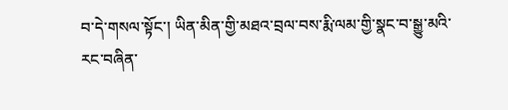བ་དེ་གསལ་སྟོང་། ཡིན་མིན་གྱི་མཐའ་བྲལ་བས་རྨི་ལམ་གྱི་སྣང་བ་སྒྱུ་མའི་རང་བཞིན་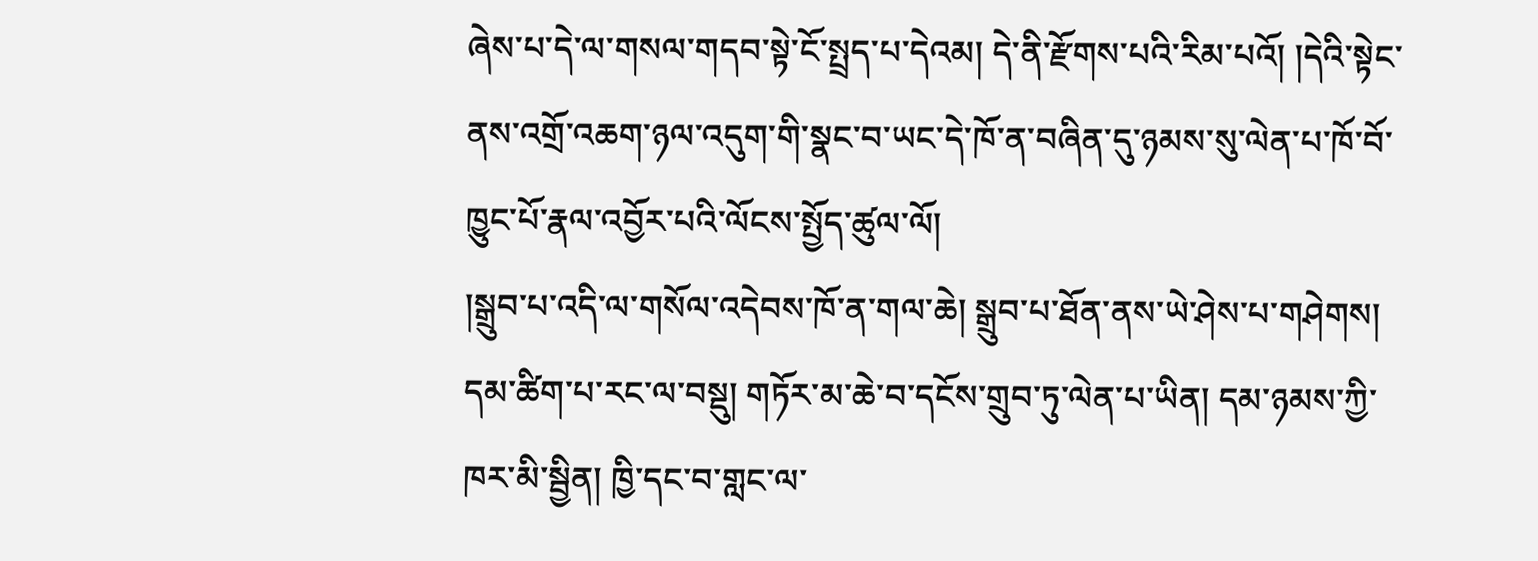ཞེས་པ་དེ་ལ་གསལ་གདབ་སྟེ་ངོ་སྤྲད་པ་དེའམ། དེ་ནི་རྫོགས་པའི་རིམ་པའོ། །དེའི་སྟེང་ནས་འགྲོ་འཆག་ཉལ་འདུག་གི་སྣང་བ་ཡང་དེ་ཁོ་ན་བཞིན་དུ་ཉམས་སུ་ལེན་པ་ཁོ་བོ་ཁྱུང་པོ་རྣལ་འབྱོར་པའི་ལོངས་སྤྱོད་ཚུལ་ལོ།
།སྒྲུབ་པ་འདི་ལ་གསོལ་འདེབས་ཁོ་ན་གལ་ཆེ། སྒྲུབ་པ་ཐོན་ནས་ཡེ་ཤེས་པ་གཤེགས། དམ་ཚིག་པ་རང་ལ་བསྡུ། གཏོར་མ་ཆེ་བ་དངོས་གྲུབ་ཏུ་ལེན་པ་ཡིན། དམ་ཉམས་ཀྱི་ཁར་མི་སྦྱིན། ཁྱི་དང་བ་གླང་ལ་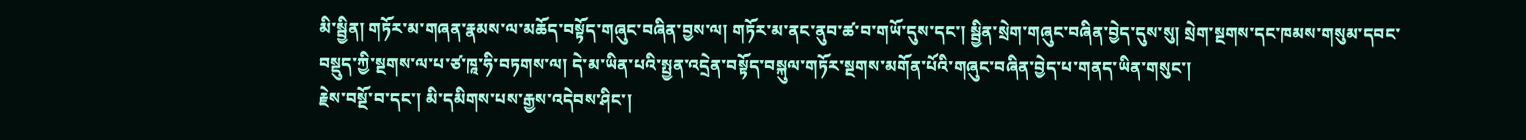མི་སྦྱིན། གཏོར་མ་གཞན་རྣམས་ལ་མཆོད་བསྟོད་གཞུང་བཞིན་བྱས་ལ། གཏོར་མ་ནང་ནུབ་ཚ་བ་གཡོ་དུས་དང་། སྦྱིན་སྲེག་གཞུང་བཞིན་བྱེད་དུས་སུ། སྲེག་སྔགས་དང་ཁམས་གསུམ་དབང་བསྡུད་ཀྱི་སྔགས་ལ་པ་ཙ་ཁཱ་ཧི་བཏགས་ལ། དེ་མ་ཡིན་པའི་སྤྱན་འདྲེན་བསྟོད་བསྐུལ་གཏོར་སྔགས་མགོན་པོའི་གཞུང་བཞིན་བྱེད་པ་གནད་ཡིན་གསུང་།
རྗེས་བསྔོ་བ་དང་། མི་དམིགས་པས་རྒྱས་འདེབས་ཤིང་།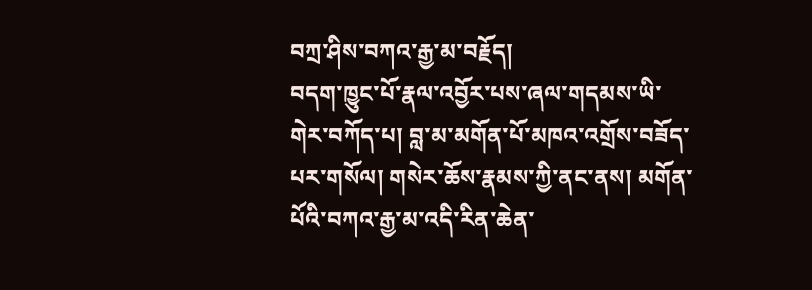བཀྲ་ཤིས་བཀའ་རྒྱ་མ་བརྗོད།
བདག་ཁྱུང་པོ་རྣལ་འབྱོར་པས་ཞལ་གདམས་ཡི་གེར་བཀོད་པ། བླ་མ་མགོན་པོ་མཁའ་འགྲོས་བཟོད་པར་གསོལ། གསེར་ཆོས་རྣམས་ཀྱི་ནང་ནས། མགོན་པོའི་བཀའ་རྒྱ་མ་འདི་རིན་ཆེན་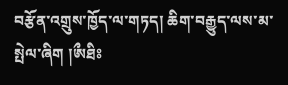བརྩོན་འགྲུས་ཁྱོད་ལ་གཏད། ཆིག་བརྒྱུད་ལས་མ་སྤེལ་ཞིག །ཨྀཐིཿ